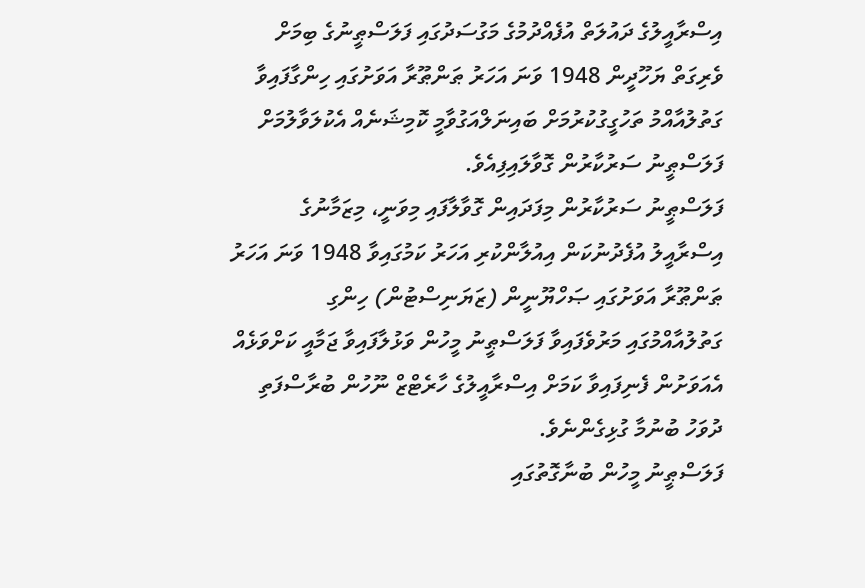އިސްރާއީލުގެ ދައުލަތް އުފެއްދުމުގެ މަގުސަދުގައި ފަލަސްޠީނުގެ ބިމަށް ވެރިގަތް ޔަހޫދީން 1948 ވަނަ އަހަރު ޠަންޠޫރާ އަވަށުގައި ހިންގާފައިވާ ގަތުލުއާއްމު ތަހުގީގުކުރުމަށް ބައިނަލްއަގުވާމީ ކޮމިޝަނެއް އެކުލަވާލުމަށް ފަލަސްޠީނު ސަރުކާރުން ގޮވާލައިފިއެވެ.
ފަލަސްޠީނު ސަރުކާރުން މިފަދައިން ގޮވާލާފައި މިވަނީ، މިޒަމާނުގެ އިސްރާއީލު އުފެދުނުކަން އިއުލާންކުރި އަހަރު ކަމުގައިވާ 1948 ވަނަ އަހަރު ޠަންޠޫރާ އަވަށުގައި ޞަހްޔޫނީން (ޒަޔަނިސްޓުން) ހިންގި ގަތުލުއާއްމުގައި މަރުވެފައިވާ ފަލަސްޠީނު މީހުން ވަޅުލާފައިވާ ޖަމާއީ ކަށްވަޅެއް އެއަވަށުން ފެނިފައިވާ ކަމަށް އިސްރާއީލުގެ ހާރެޓްޒް ނޫހުން ބުރާސްފަތި ދުވަހު ބުނުމާ ގުޅިގެންނެވެ.
ފަލަސްޠީނު މީހުން ބުނާގޮތުގައި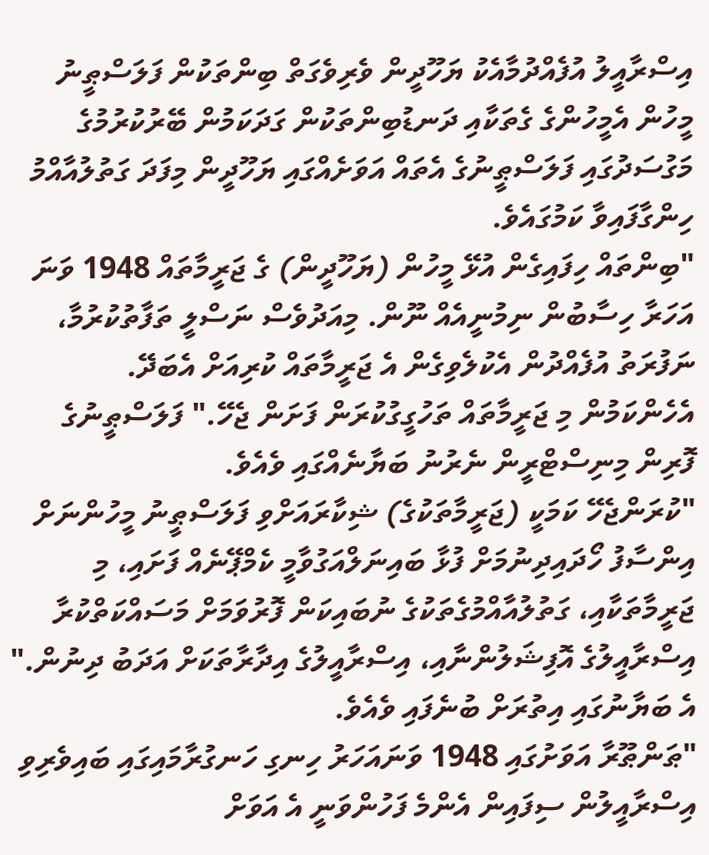އިސްރާއީލު އުފެއްދުމާއެކު ޔަހޫދީން ވެރިވެގަތް ބިންތަކުން ފަލަސްޠީނު މީހުން އެމީހުންގެ ގެތަކާއި ދަނޑުބިންތަކުން ގަދަކަމުން ބޭރުކުރުމުގެ މަގުސަދުގައި ފަލަސްޠީނުގެ އެތައް އަވަށެއްގައި ޔަހޫދީން މިފަދަ ގަތުލުއާއްމު ހިންގާފައިވާ ކަމުގައެވެ.
"ބިންތައް ހިފައިގެން އުޅޭ މީހުން (ޔަހޫދީން) ގެ ޖަރީމާތައް 1948 ވަނަ އަހަރާ ހިސާބުން ނިމުނީއެއް ނޫން. މިއަދުވެސް ނަސްލީ ތަފާތުކުރުމާ، ނަފުރަތު އުފެއްދުން އެކުލެވިގެން އެ ޖަރީމާތައް ކުރިއަށް އެބަދޭ. އެހެންކަމުން މި ޖަރީމާތައް ތަހުގީގުކުރަން ފަށަން ޖެހޭ." ފަލަސްޠީނުގެ ފޮރިން މިނިސްޓްރީން ނެރުނު ބަޔާނެއްގައި ވެއެވެ.
"ކުރަންޖެހޭ ކަމަކީ (ޖަރީމާތަކުގެ) ޝިކާރައަށްވި ފަލަސްޠީނު މީހުންނަށް އިންސާފު ހޯދައިދިނުމަށް ފުޅާ ބައިނަލްއަގުވާމީ ކެމްޕޭނެއް ފަށައި، މި ޖަރީމާތަކާއި، ގަތުލުއާއްމުގެތަކުގެ ނުބައިކަން ފޮރުވަމަށް މަސައްކަތްކުރާ އިސްރާއީލުގެ އޮފިޝަލުންނާއި، އިސްރާއީލުގެ އިދާރާތަކަށް އަދަބު ދިނުން." އެ ބަޔާނުގައި އިތުރަށް ބުނެފައި ވެއެވެ.
"ޠަންޠޫރާ އަވަށުގައި 1948 ވަނައަހަރު ހިނގި ހަނގުރާމައިގައި ބައިވެރިވި އިސްރާއީލުން ސިފައިން އެންމެ ފަހުންވަނީ އެ އަވަށް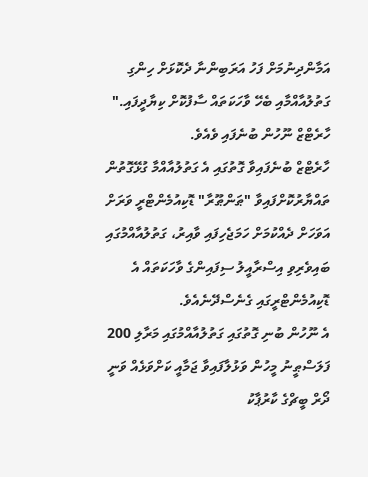އަމާންދިނުމަށް ފަހު އަރަބިންނާ ދެކޮޅަށް ހިންގި ގަތުލުއާއްމާއި ބެހޭ ވާހަކަތައް ސާފުކޮށް ކިޔާދީފައި." ހާރެޓްޒް ނޫހުން ބުނެފައި ވެއެވެ.
ހާރެޓްޒް ބުނެފައިވާ ގޮތުގައި އެ ގަތުލުއާއްމާ ގުޅޭގޮތުން ތައްޔާރުކޮށްފައިވާ "ޠަންޠޫރާ" ޑޮކިއުމެންޓްރީ ވަރަށް އަވަހަށް ދެއްކުމަށް ހަމަޖެހިފައި ވާއިރު، ގަތުލުއާއްމުގައި ބައިވެރިވި އިސްރާއީލު ސިފައިންގެ ވާހަކަތައް އެ ޑޮކިއުމެންޓްރީގައި ގެނެސްދޭނެއެވެ.
އެ ނޫހުން ބުނި ގޮތުގައި ގަތުލުއާއްމުގައި މަރާލި 200 ފަލަސްޠީނު މީހުން ވަޅުލާފައިވާ ޖަމާއީ ކަށްވަޅެއް ވަނީ ދޯރް ބީޗްގެ ކާރުޕާކު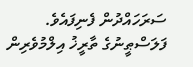ސަރަހައްދުން ފެނިފައެވެ.
ފަލަސްޠީނުގެ ތާރީޚު އިލްމުވެރިން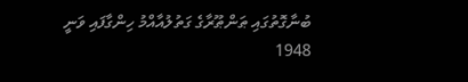ބުނާގޮތުގައި ޠަންޠޫރާގެ ގަތުލުއާއްމު ހިންގާފައި ވަނީ 1948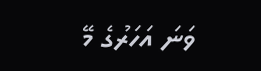ވަނަ އަހަރުގެ މޭ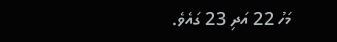މަހު 22 އަދި 23 ގައެވެ.